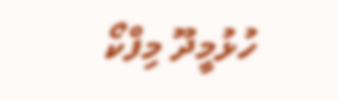ހުޅުމީދޫ މިފްކޯ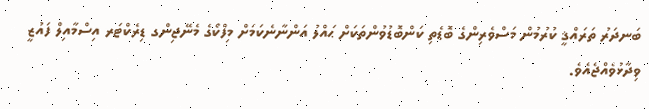ބަނދަރު ތަރައްޤީ ކުރުމުން މަސްވެރިންގެ ބޮޑެތި ކަންބޮޑުވުންތަކަށް ޙައްލު އަންނާނެކަމަށް މިފްކޯގެ މެނޭޖިންގ ޑިރެކްޓަރ އިސްމާއިލް ފައުޒީ ވިދާޅުވެއްޖެއެވެ.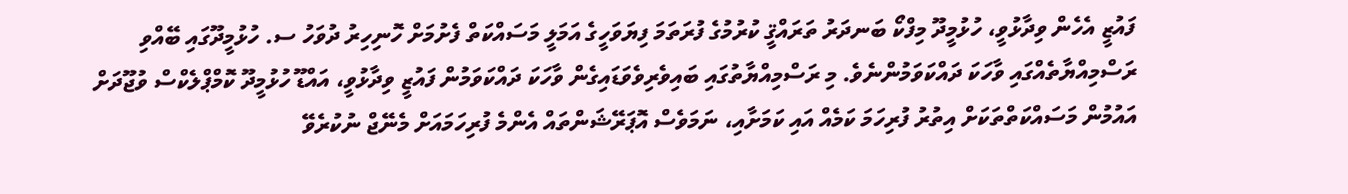ފައުޒީ އެހެން ވިދާޅުވީ، ހުޅުމީދޫ މިފްކޯ ބަނދަރު ތަރައްޤީ ކުރުމުގެ ފުރަތަމަ ފިޔަވަހީގެ އަމަލީ މަސައްކަތް ފެށުމަށް ހޮނިހިރު ދުވަހު ސ. ހުޅުމީދޫގައި ބޭއްވި ރަސްމިއްޔާތެއްގައި ވާހަކަ ދައްކަވަމުންނެވެ. މި ރަސްމިއްޔާތުގައި ބައިވެރިވެވަޑައިގެން ވާހަކަ ދައްކަވަމުން ފައުޒީ ވިދާޅުވީ، އައްޑޫ ހުޅުމީދޫ ކޮމްޕްލެކްސް ވުޖޫދަށް އައުމުން މަސައްކަތްތަކަށް އިތުރު ފުރިހަމަ ކަމެއް އައި ކަމަށާއި، ނަމަވެސް އޮޕަރޭޝަންތައް އެންމެ ފުރިހަމައަށް މެނޭޖް ނުކުރެވޭ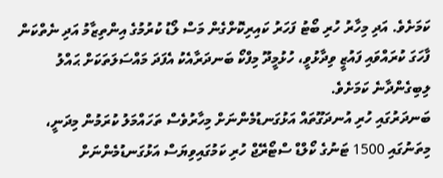ކަމަށެވެ. އަދި މިހާރު ހުރި ބޯޓު ފަހަރު ކައިރިކޮށްގެން މަސް ލޯޑު ކުރުމުގެ އިންތިޒާމު އަދި ނެތްކަން ފާހަގަ ކުރައްވައި ފައުޒީ ވިދާޅުވީ، ހުޅުމީދޫ މިފްކޯ ބަނދަރާއެކު އެފަދަ މައްސަލަތަކަށް ޙައްލު ލިބިގެންދާނެ ކަމަށެވެ.
ބަނދަރުގައި ހުރި އުނދަގޫތައް އަޅުގަނޑުމެންނަށް މިހާރުވެސް ތަހައްމަލު ކުރަމުން މިދަނީ، މިތަނުގައި 1500 ޓަނުގެ ކޯލްޑް ސްޓޯރޭޖް ހުރި ކަމުގައިވިޔަސް އަޅުގަނޑުމެންނަށް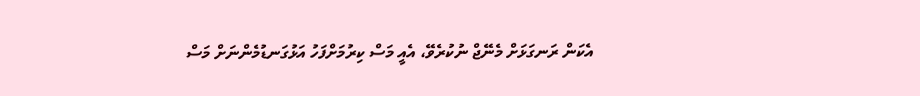އެކަން ރަނގަޅަށް މެނޭޖް ނުކުރެވޭ، އެއީ މަސް ކިރުމަށްފަހު އަޅުގަނޑުމެންނަށް މަސް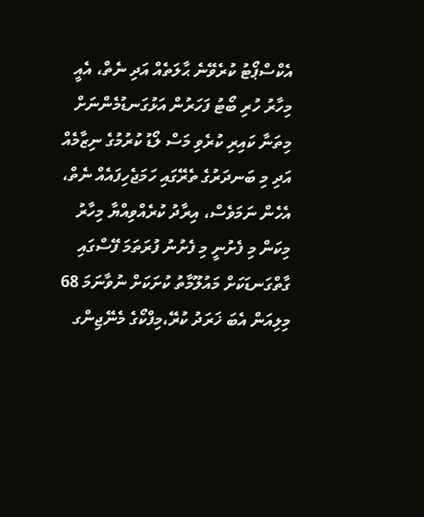އެކްސްޕޯޓު ކުރެވޭނެ ޙާލަތެއް އަދި ނެތް، އެއީ މިހާރު ހުރި ބޯޓު ފަހަރުން އަޅުގަނޑުމެންނަށް މިތަނާ ކައިރި ކުރެވި މަސް ލޯޑު ކުރުމުގެ ނިޒާމެއް އަދި މި ބަނދަރުގެ ތެރޭގައި ހަމަޖެހިފައެއް ނެތް، އެހެން ނަމަވެސް، އިރާދު ކުރެއްވިއްޔާ މިހާރު މިކަން މި ފެށުނީ މި ފެށުނު ފުރަތަމަ ފޭސްގައި ގާތްގަނޑަކަށް މައުލޫމާތު ކުށަކަށް ނުވާނަމަ 68 މިލިއަން އެބަ ޚަރަދު ކުރޭ،މިފްކޯގެ މެނޭޖިންގ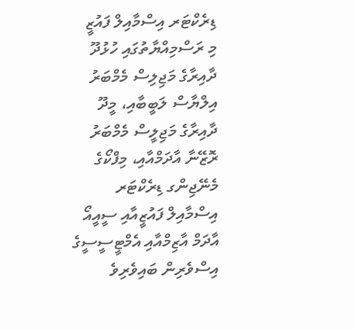ޑިރެކްޓަރ އިސްމާއިލް ފައުޒީ
މި ރަސްމިއްޔާތުގައި ހުޅުދޫ ދާއިރާގެ މަޖިލިސް މެމްބަރު އިލްޔާސް ލަބީބާއި، މީދޫ ދާއިރާގެ މަޖިލީސް މެމްބަރު ރޮޒޭނާ އާދަމްއާއި، މިފްކޯގެ މެނޭޖިންގ ޑިރެކްޓަރ އިސްމާއިލް ފައުޒީއާއި ސީއީއޯ އާދަމް އާޒިމްއާއި އެމްޓީސީސީގެ އިސްވެރިން ބައިވެރިވެ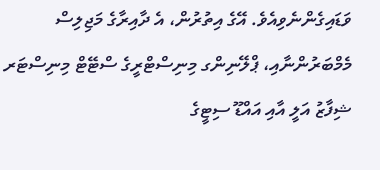ވަޑައިގެންނެވިއެވެ. އޭގެ އިތުރުން، އެ ދާއިރާގެ މަޖިލިސް މެމްބަރުންނާއި، ޕްލޭނިންގ މިނިސްޓްރީގެ ސްޓޭޓް މިނިސްޓަރ ޝިފާޒު އަލީ އާއި އައްޑޫ ސިޓީގެ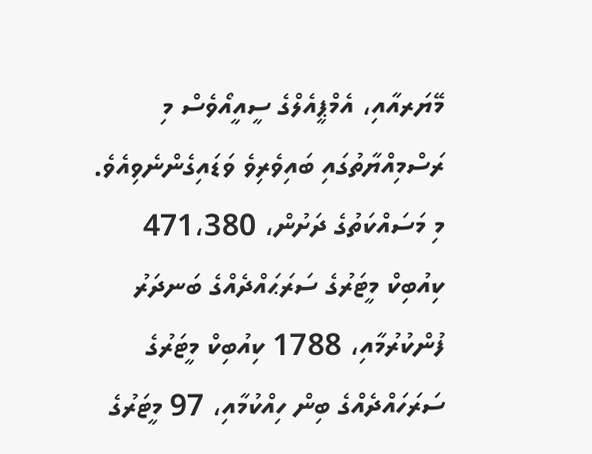މޭޔަރއާއި، އެމްޕީއެލްގެ ސީއީއޯވެސް މި ރަސްމިއްޔާތުގައި ބައިވެރިވެ ވަޑައިގެންނެވިއެވެ.
މި މަސައްކަތުގެ ދަށުން، 471،380 ކިއުބިކް މީޓަރުގެ ސަރަޙައްދެއްގެ ބަނދަރު ފުންކުރުމާއި، 1788 ކިއުބިކް މީޓަރުގެ ސަރަހައްދެއްގެ ބިން ހިއްކުމާއި، 97 މީޓަރުގެ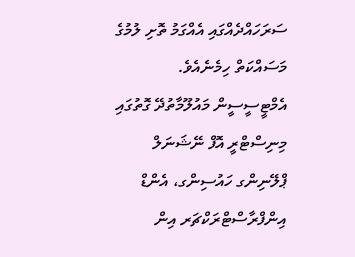ސަރަހައްދެއްގައި އެއްގަމު ތޮށި ލުމުގެ މަސައްކަތް ހިމެނެއެވެ. އެމްޓީސީސީން މައުލޫމާތުދޭ ގޮތުގައި މިނިސްޓްރީ އޮފް ނޭޝަނަލް ޕްލޭނިންގ ހައުސިންގ، އެންޑް އިންފްރާސްޓްރަކްޗަރ އިން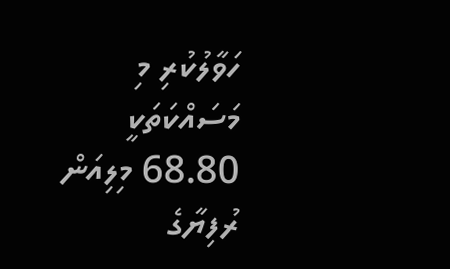ހަވާލުކުރި މި މަސައްކަތަކީ 68.80 މިލިއަން ރުފިޔާގެ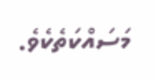މަސައްކަތެކެވެ.